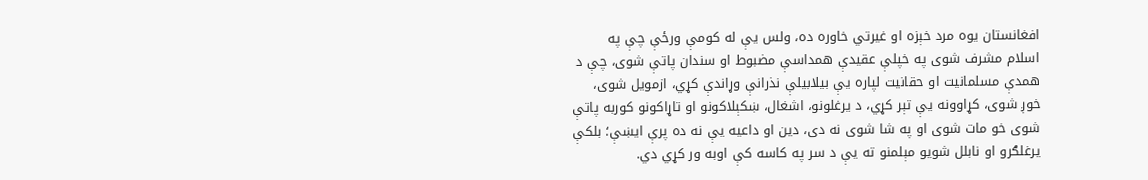افغانستان یوه مرد خېزه او غیرتي خاوره ده، ولس یې له کومې ورځې چې په اسلام مشرف شوی په خپلې عقیدې همداسې مضبوط او سندان پاتې شوی، چې د همدې مسلمانیت او حقانیت لپاره یې بیلابیلې نذرانې وړاندې کړي، ازمویل شوی، خوږ شوی، کړاوونه یې تېر کړي، د یرغلونو، اشغال، ښکېلاکونو او تاړاکونو کوربه پاتې شوی خو مات شوی او په شا شوی نه دی، دین او داعیه یې نه ده پرې ايښې؛ بلکې یرغلګرو او نابلل شویو مېلمنو ته یې د سر په کاسه کې اوبه ور کړي دي.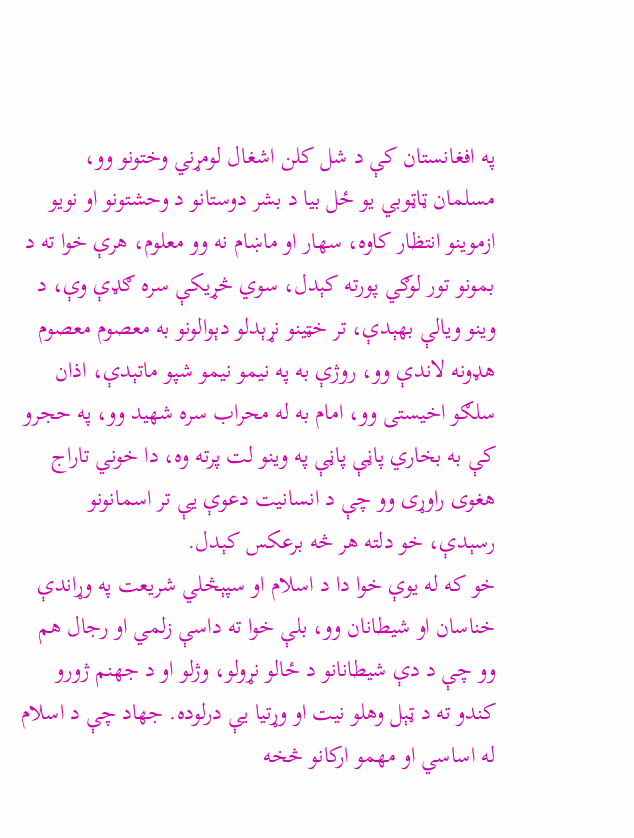په افغانستان کې د شل کلن اشغال لومړني وختونو وو، مسلمان ټاټوبي یو ځل بیا د بشر دوستانو د وحشتونو او نویو ازموینو انتظار کاوه، سهار او ماښام نه وو معلوم، هرې خوا ته د بمونو تور لوګي پورته کېدل، سوي څړیکې سره ګډې وې، د وینو ویالې بهېدې، تر خټينو نړېدلو دېوالونو به معصوم معصوم هډونه لاندې وو، روژې به په نیمو نیمو شپو ماتېدې، اذان سلګو اخیستی وو، امام به له محراب سره شهید وو، په حجرو کې به بخاري پاڼې پاڼې په وینو لت پرته وه، دا خوني تاراج هغوی راوړی وو چې د انسانیت دعوې یې تر اسمانونو رسېدې، خو دلته هر څه برعکس کېدل.
خو که له یوې خوا دا د اسلام او سپېڅلي شریعت په وړاندې خناسان او شیطانان وو، بلې خوا ته داسې زلمي او رجال هم وو چې د دې شيطانانو د ځالو نړولو، وژلو او د جهنم ژورو کندو ته د ټېل وهلو نیت او وړتیا یې درلوده. جهاد چې د اسلام له اساسي او مهمو ارکانو څخه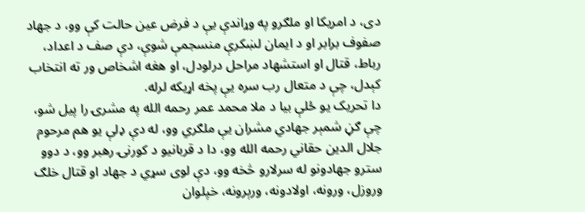دی، د امریکا او ملګرو په وړاندې یې د فرض عین حالت کې وو، د جهاد صفوف برابر او د ایمان لښکرې منسجمې شوې، دې صف د اعداد، رباط، قتال او استشهاد مراحل درلودل، او هغه اشخاص ور ته انتخاب کېدل، چې د متعال رب سره یې پخه اړیکه لرله.
دا تحریک یو ځلې بیا د ملا محمد عمر رحمه الله په مشرۍ را پیل شو، چې ګڼ شمېر جهادي مشران یې ملګري وو، له دې ډلې یو هم مرحوم جلال الدین حقاني رحمه الله وو، دا د قربانیو د کورنۍ رهبر وو، د دوو سترو جهادونو له سرلارو څخه وو، دې لوی سړي د جهاد او قتال خلګ وروزل، ورونه، اولادونه، ورېرونه، خپلوان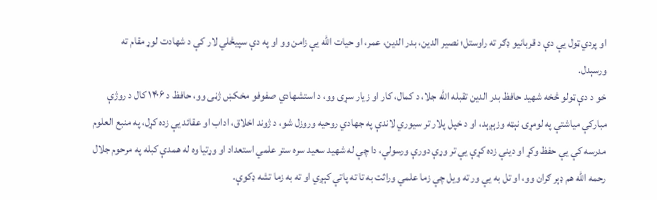او پردي ټول یې دې د قربانیو ډګر ته راوستل؛ نصیر الدین، بدر الدین، عمر، او حیات الله یې زامن وو او په دې سپيڅلي لار کې د شهادت لوړ مقام ته ورسېدل.
خو د دې ټولو څخه شهید حافظ بدر الدین تقبله الله جلا، د کمال، کار او زیار سړی وو، د استشهادي صفوفو مخکښ ژڼی وو، حافظ د ۱۴۰۶ کال د روژې مبارکې میاشتې په لومړۍ نېټه وزېږېد، او د خپل پلار تر سیوري لاندې په جهادي روحیه وروزل شو، د ژوند اخلاق، اداب او عقائد یې زده کړل، په منبع العلوم مدرسه کې یې حفظ وکړ او دینې زده کړې یې تر وړې دورې ورسولې، دا چې له شهید سعید سره ستر علمي استعداد او وړتیا وه له همدې کبله په مرحوم جلال رحمه الله هم ډېر ګران وو، او تل به یې ور ته ویل چې زما علمي وراثت به تا ته پاتې کېږي او ته به زما تشه ډکوې.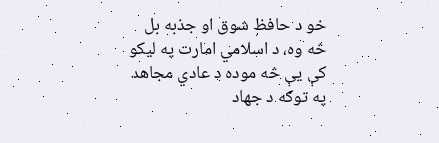خو د حافظ شوق او جذبه بل څه وه، د اسلامي امارت په لیکو کې یې څه موده د عادي مجاهد په توګه د جهاد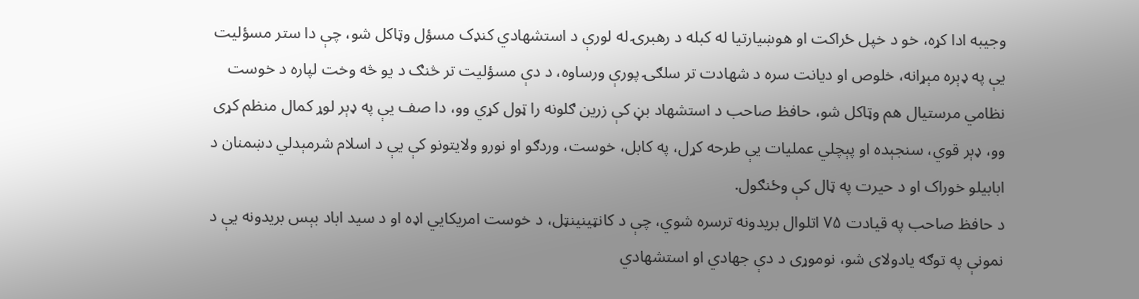وجیبه ادا کړه، خو د خپل ځراکت او هوښیارتیا له کبله د رهبرۍ له لورې د استشهادي کنډک مسؤل وټاکل شو، چې دا ستر مسؤلیت یې په ډېره مېړانه، خلوص او دیانت سره د شهادت تر سلګۍ پورې ورساوه، د دې مسؤلیت تر څنګ د یو څه وخت لپاره د خوست نظامي مرستیال هم وټاکل شو، حافظ صاحب د استشهاد بڼ کې زرین ګلونه را ټول کړي وو، دا صف یې په ډېر لوړ کمال منظم کړی وو، ډېر قوي، سنجېده او پېچلي عملیات یې طرحه کړل، په کابل، خوست، وردګو او نورو ولایتونو کې یې د اسلام شرمېدلي دښمنان د ابابیلو خوراک او د حیرت په ټال کې وځنګول.
د حافظ صاحب په قیادت ۷۵ اتلوال بریدونه ترسره شوي، چې د کانټینینټل، د خوست امریکايي اډه او د سید اباد بېس بریدونه یې د نمونې په توګه یادولای شو، نوموړی د دې جهادي او استشهادي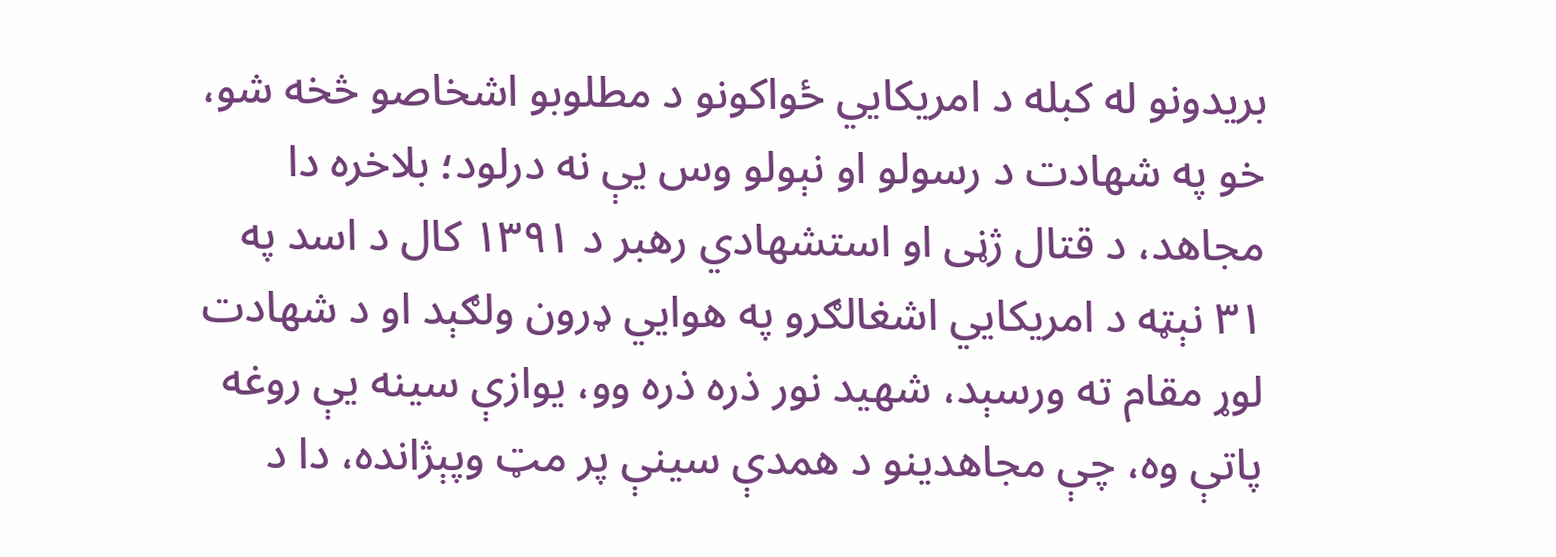بریدونو له کبله د امریکايي ځواکونو د مطلوبو اشخاصو څخه شو، خو په شهادت د رسولو او نېولو وس یې نه درلود؛ بلاخره دا مجاهد، د قتال ژڼی او استشهادي رهبر د ۱۳۹۱ کال د اسد په ۳۱ نېټه د امریکايي اشغالګرو په هوايي ډرون ولګېد او د شهادت لوړ مقام ته ورسېد، شهید نور ذره ذره وو، یوازې سینه یې روغه پاتې وه، چې مجاهدینو د همدې سینې پر مټ وپېژانده، دا د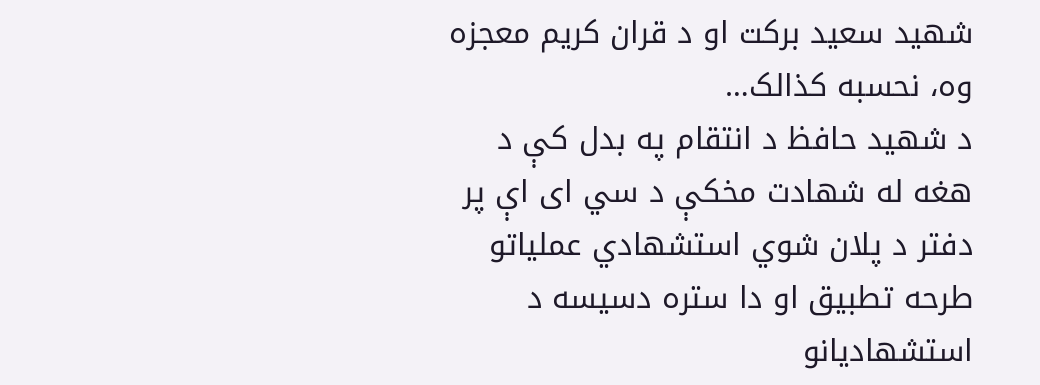شهید سعید برکت او د قران کریم معجزه وه، نحسبه کذالک…
د شهید حافظ د انتقام په بدل کې د هغه له شهادت مخکې د سي ای اې پر دفتر د پلان شوي استشهادي عملیاتو طرحه تطبیق او دا ستره دسیسه د استشهادیانو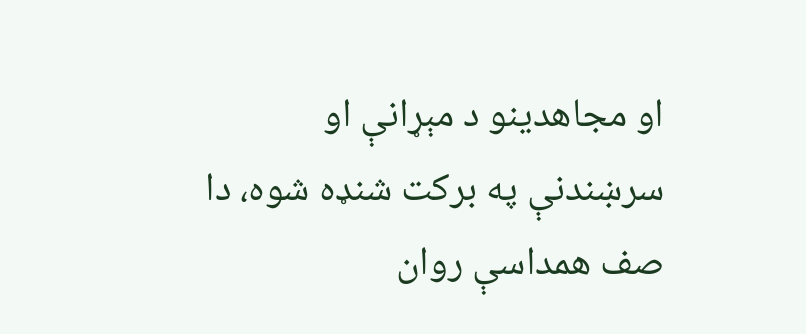او مجاهدینو د مېړانې او سرښندنې په برکت شنډه شوه، دا صف همداسې روان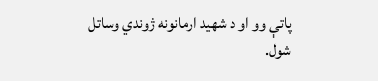پاتې وو او د شهید ارمانونه ژوندي وساتل شول.